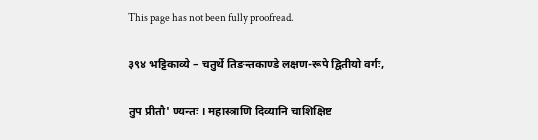This page has not been fully proofread.

३९४ भट्टिकाव्ये – चतुर्थे तिङन्तकाण्डे लक्षण-रूपे द्वितीयो वर्गः,

तुप प्रीतौ' ण्यन्तः । महास्त्राणि दिव्यानि चाशिक्षिष्ट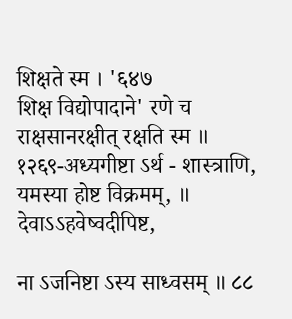शिक्षते स्म । '६४७
शिक्ष विद्योपादाने' रणे च राक्षसानरक्षीत् रक्षति स्म ॥
१२६९-अध्यगीष्टा ऽर्थ - शास्त्राणि,
यमस्या होष्ट विक्रमम्, ॥
देवाऽऽहवेष्वदीपिष्ट,

ना ऽजनिष्टा ऽस्य साध्वसम् ॥ ८८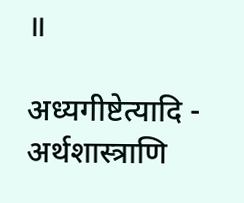॥

अध्यगीष्टेत्यादि - अर्थशास्त्राणि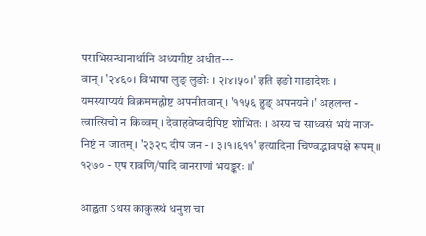पराभिसन्धानार्थानि अध्यगीष्ट अधीत---
वान् । '२४६०। विभाषा लुङ् लुङोः । २।४।५०।' इति इङो गाङादेशः ।
यमस्याप्ययं विक्रममह्नोष्ट अपनीतवान् । '११५६ हुङ् अपनयने ।' अहलन्त -
त्वात्सिचो न किव्वम् । देवाहवेष्वदीपिष्ट शोभितः । अस्य च साध्वसं भयं नाज-
निष्टं न जातम् । '२३२८ दीप जन - । ३।१।६११' इत्यादिना चिण्वद्भावपक्षे रूपम्॥
१२७० - एष रावणि/पादि वानराणां भयङ्करः ॥'

आह्वता ऽथस काकुत्स्थं धनुश चा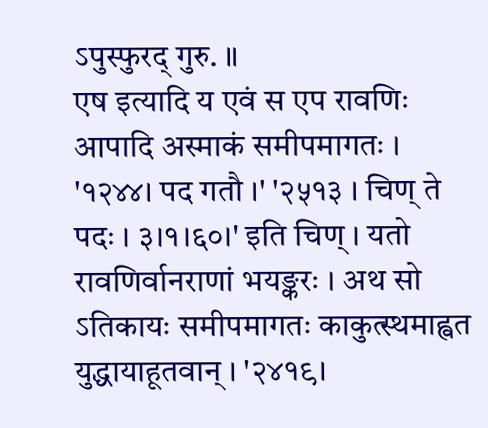ऽपुस्फुरद् गुरु. ॥
एष इत्यादि य एवं स एप रावणिः आपादि अस्माकं समीपमागतः ।
'१२४४। पद गतौ ।' '२५१३ । चिण् ते पदः । ३।१।६०।' इति चिण् । यतो
रावणिर्वानराणां भयङ्करः । अथ सो ऽतिकायः समीपमागतः काकुत्स्थमाह्वत
युद्धायाहूतवान् । '२४१९।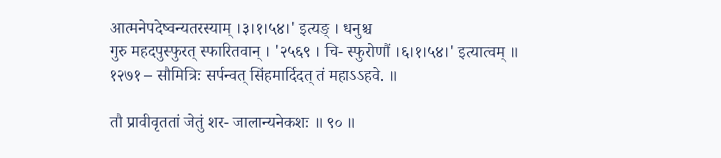आत्मनेपदेष्वन्यतरस्याम् ।३।१।५४।' इत्यङ् । धनुश्च
गुरु महदपुस्फुरत् स्फारितवान् । '२५६९ । चि- स्फुरोणौं ।६।१।५४।' इत्यात्वम् ॥
१२७१ – सौमित्रिः सर्पन्वत् सिंहमार्दिदत् तं महाऽऽहवे. ॥

तौ प्रावीवृततां जेतुं शर- जालान्यनेकशः ॥ ९० ॥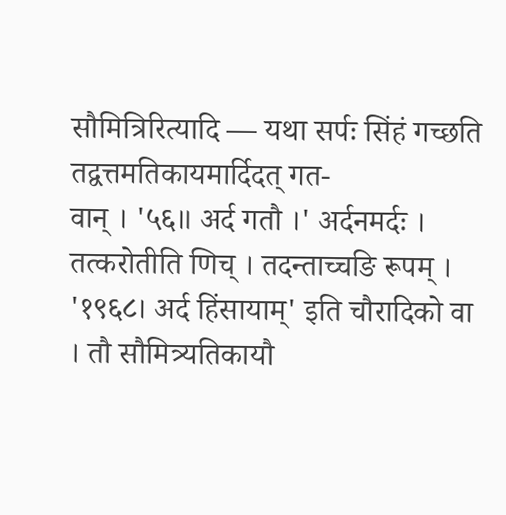सौमित्रिरित्यादि — यथा सर्पः सिंहं गच्छति तद्वत्तमतिकायमार्दिदत् गत-
वान् । '५६॥ अर्द गतौ ।' अर्दनमर्दः । तत्करोतीति णिच् । तदन्ताच्चङि रूपम् ।
'१९६८। अर्द हिंसायाम्' इति चौरादिको वा । तौ सौमित्र्यतिकायौ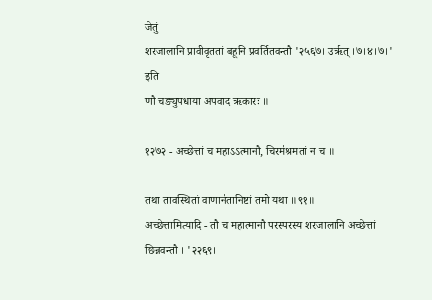जेतुं
शरजालानि प्रावीवृततां बहूनि प्रवर्तितवन्तौ '२५६७। उर्ऋत् ।७।४।७।' इति
णौ चङ्युपधाया अपवाद ऋकारः ॥

१२७२ - अच्छेत्तां च महाऽऽत्मानौ, चिरम॑श्रमतां न च ॥

तथा तावस्थितां वाणान॑तानिष्टां तमो यथा ॥९१॥
अच्छेत्तामित्यादि - तौ च महात्मानौ परस्परस्य शरजालानि अच्छेत्तां
छिन्नवन्तौ । '२२६९।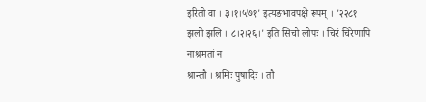इरितो वा । ३।१।५७१' इत्यङभावपक्षे रूपम् । '२२८१
झलो झलि । ८।२।२६।' इति सिचो लोपः । चिरं चिरेणापि नाश्रमतां न
श्रान्तौ । श्रमिः पुषादिः । तौ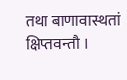तथा बाणावास्थतां क्षिप्तवन्तौ ।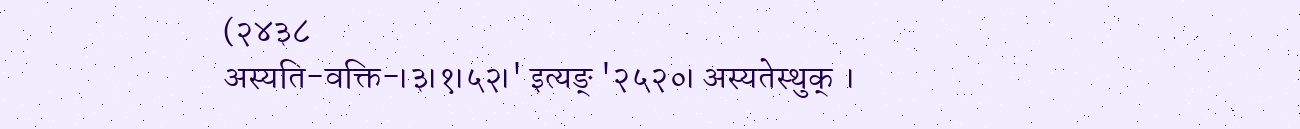(२४३८
अस्यति-वक्ति-।३।१।५२।' इत्यङ् '२५२०। अस्यतेस्थुक् ।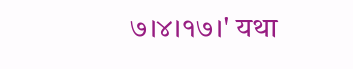७।४।१७।' यथा